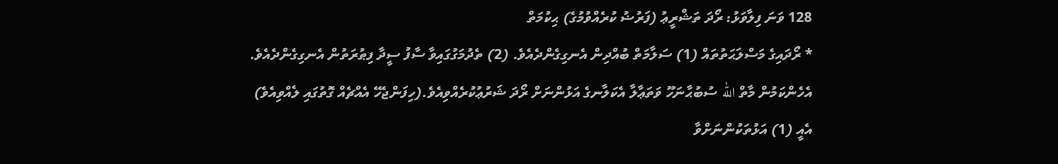128 ވަނަ ފިލާވަޅު: ރޯދަ ތަޝްރީޢު (ފަރުޟު ކުރެއްވުމުގެ) ޙިކުމަތް
* ރޯދައިގެ މަސްލަޙަތުތައް (1) ސަލާމަތް ބުއްދިން އެނގިގެންދެއެވެ. (2) ތެދުމަގުގައިވާ ސާފު ސީދާ ފިޠުރަތުން އެނގިގެންދެއެވެ. އެހެންކަމުން މާތް الله ސުބުޙާނަހޫ ވަތަޢާލާ އެކަލާނގެ އަޅުންނަށް ރޯދަ ޝަރުޢުކުރެއްވިއެވެ.(ހިފަންޖެހޭ އެއްޗެއް ގޮތުގައި ލެއްވިއެވެ)
އެއީ (1) އަޅުތަކުންނަށްވާ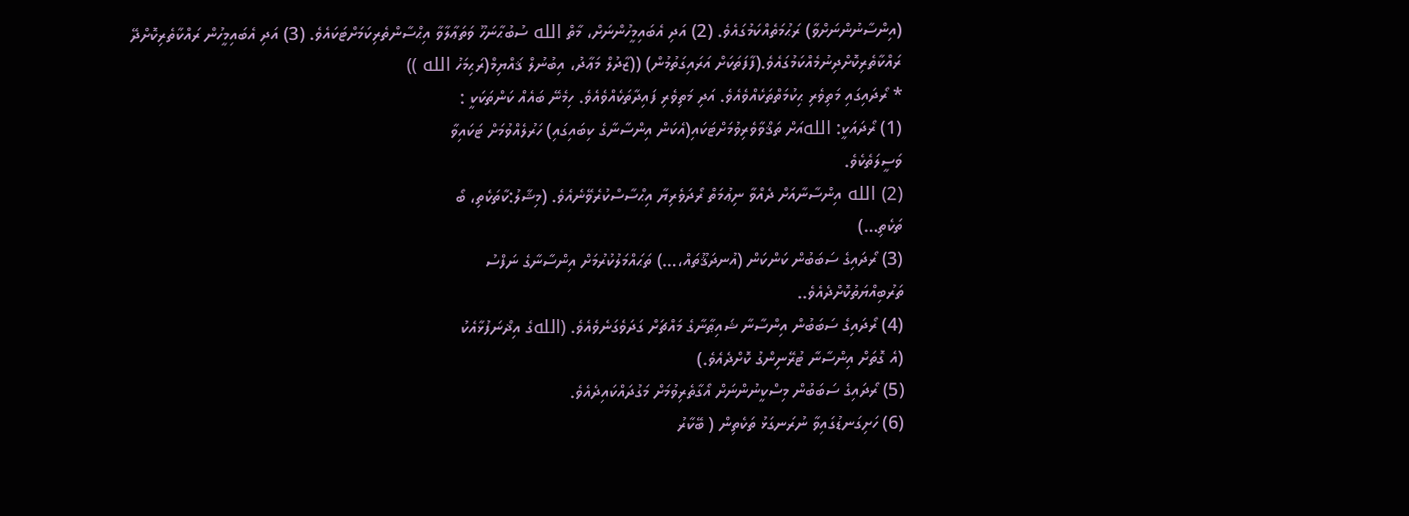(އިންސާނުންނަށްވާ) ރަޙުމަތެއްކަމުގައެވެ. (2) އަދި އެބައިމީހުންނަށް، މާތް الله ސުބުޙާނަހޫ ވަތަޢާލާވާ އިޙްސާންތެރިކަމަށްޓަކައެވެ. (3) އަދި އެބައިމީހުން ރައްކާތެރިކޮށްދޭ ރައްކާތެރިކޮށްދިނުމެއްކަމުގައެވެ.(ފާފަތަކަށް އަރައިގަތުމުން) ((ޒާދުލް މަޢާދު، އިބުނުލް ޤައްޔިމް(ރަޙިމަހު الله ))
* ރޯދައިގައި މަތިވެރި ޙިކުމަތްތަކެއްވެއެވެ. އަދި މަތިވެރި ފައިދާތަކެއްވެއެވެ. ހިމެނޭ ބައެއް ކަންތަކަކީ :
(1) ރޯދައަކީ: اللهއަށް ތަޤްވާވެރިވުމަށްޓަކައި(އެކަން އިންސާނާގެ ކިބައިގައި) ހަރުލެއްވުމަށް ޓަކައިވާ
ވަސީލަތެކެވެ.
(2) الله އިންސާނާއަށް ދެއްވާ ނިޢުމަތް ރޯދަވެރިޔާ އިޙްސާސްކުރެވޭނެއެވެ. (މިޝާލު:ކާތަކެތި، ބޯ
ތަކެތި…)
(3) ރޯދައިގެ ސަބަބުން ކަންކަން (އުނދަޤޫތައް،…) ތަޙައްމަލުކުރުމަށް އިންސާނާގެ ނަފްސު
ތަރުބިއްޔަތުކޮށްދެއެވެ..
(4) ރޯދައިގެ ސަބަބުން އިންސާނާ ޝައިޠާނާގެ މައްޗަށް ގަދަވެގަނެވެއެވެ. (اللهގެ އިޛްނަފުޅާއެކު
(އެ ގޮތަށް އިންސާނާ ޓުރޭނިންގު ކޮށްދެއެވެ.)
(5) ރޯދައިގެ ސަބަބުން މިސްކީނުންނަށް އޯގާތެރިވުމަށް މަގުދައްކައިދެއެވެ.
(6) ހަށިގަނޑުގައިވާ ނުރަނގަޅު ތަކެތިން ( ބޭކާރު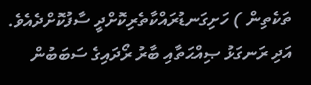ތަކެތިން ) ހަށިގަނޑުރައްކާތެރިކޮށްދީ ސާފުކޮށްދެއެވެ. އަދި ރަނގަޅު ޞިއްޙަތާއި ބާރު ރޯދައިގެ ސަބަބުން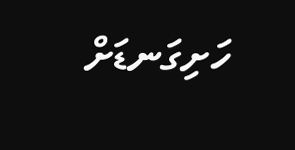ހަށިގަނޑަށް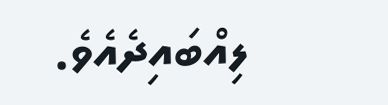ލިއްބައިދެއެވެ.